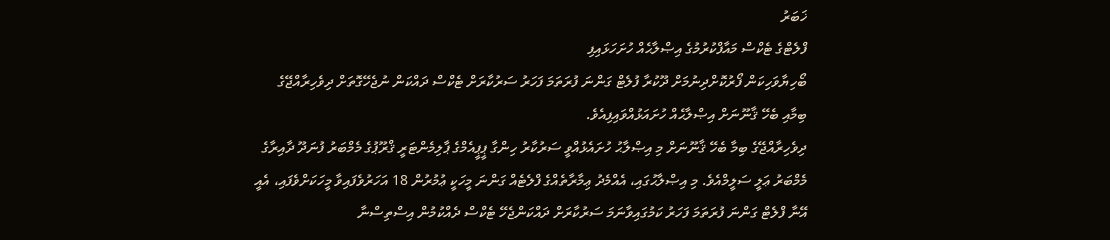ޚަބަރު
ފްލެޓްގެ ޓެކްސް މައާފްކުރުމުގެ އިޞްލާޙެއް ހުށަހަޅައިފި
ބޯހިޔާވަހިކަން ފޯރުކޮށްދިނުމަށް ދޫކުރާ ފުލެޓް ގަންނަ ފުރަތަމަ ފަހަރު ސަރުކާރަށް ޓެކްސް ދައްކަން ނުޖެހޭގޮތަށް ދިވެހިރާއްޖޭގެ ބިމާއި ބެހޭ ޤާނޫނަށް އިޞްލާޙެއް ހުށައަޅުއްވައިފިއެވެ.
ދިވެހިރާއްޖޭގެ ބިމާ ބެހޭ ޤާނޫނަށް މި އިޞްލާޙު ހުށައެޅުއްވީ ސަރުކާރު ހިންގާ ޕީޕީއެމްގެ ޕާލިމެންޓަރީ ޤްރޫޕުގެ މެމްބަރު ފުނަދޫ ދާއިރާގެ މެމްބަރު ޢަލީ ސަލީމްއެވެ. މި އިޞްލާޙުގައި، އެއްމެދު ޢިމާރާތެއްގެ ފްލެޓެއް ގަންނަ މީހަކީ ޢުމުރުން 18 އަހަރުވެފައިވާ މީހަކަށްވެފައި، އެއީ އޭނާ ފްލެޓް ގަންނަ ފުރަތަމަ ފަހަރު ކަމުގައިވާނަމަ ސަރުކާރަށް ދައްކަންޖެހޭ ޓެކްސް ދެއްކުމުން އިސްތިސްނާ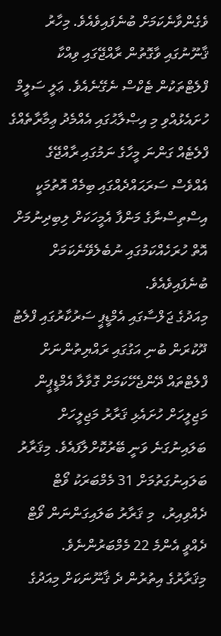ވެގެންވާނެކަމަށް ބުނެފައިވެއެވެ. މިހާރު ޤާނޫނުގައި ވާގޮތުން ރާއްޖޭގައި ވިއްކާ ފްލެޓްތަކުން ޓެކްސް ނެގޭނެއެވެ. ޢަލީ ސަލީމް ހުށައެޅުއްވި މި އިޞްލާޙުގައި އެއްމެދު ޢިމާރާތެއްގެ ފްލެޓެއް ގަންނަ މީހާގެ ނަމުގައި ރާއްޖޭގެ އެއްވެސް ސަރަޙައްދެއްގައި ބިމެއް އޮތުމަކީ އިސްތިސްނާގެ މަންފާ އެމީހަކަށް ލިބިދިނުމަށް އޮތް ހުރަހެއްކަމުގައި ނުބެލެވޭނެކަމަށް ބުނެފައިވެއެވެ.
މިއަދުގެ ޖަލްސާގައި އެމްޑީޕީ ސަރުކާރުގައި ފްލެޓު ދޫކުރަން ބުނި އަގުގައި ރައްޔިތުންނަށް ފްލެޓްތައް ދޭންޖެހޭކަމަށް ގޮވާލާ އެމްޑީޕީން މަޖިލީހަށް ހުށައެޅި ޤަރާރު މަޖިލީހަށް ބަލައިނުގަނެ ވަނީ ބޭރުކޮށްލާފައެވެ. މިޤަރާރު ބަލައިނުގަތުމަށް 31 މެމްބަރަކު ވޯޓް ދެއްވިއިރު،  މި ޤަރާރު ބަލައިގަންނަން ވޯޓް ދެއްވީ އެންމެ 22 މެމްބަރުންނެވެ.
މިޤަރާރުގެ އިތުރުން ދެ ޤާނޫނަކަށް މިއަދުގެ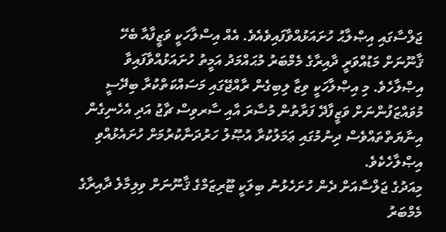ޖަލްސާގައި އިޞްލާޙު ހުށައަޅުއްވާފައިވެއެވެ. އެއް އިސްލާހަކީ ވަޒީފާއާ ބެހޭ ޤާނޫނަށް މަޑުއްވަރީ ދާއިރާގެ މެމްބަރު މުޙައްމަދު އަމީތު ހުށައަޅުއްވާފައިވާ އިޞްލާހެވެ. މި އިޞްލާހަކީ ވިޒާ ލިބިގެން ރާއްޖޭގައި މަސައްކަތްކުރާ ބިދޭސީ މުވައްޒަފުންނަށް ވަޒީފާދޭ ފަރާތުން މުސާރަ އާއި ސާރވިސް ޗާޖު އަދި އެހެނިގެން އިނާޔަތްތައްވެސް ދިނުމުގައި ޢަމަލުކުރާ އުޞޫލު ހަރުދަނާކުރުމަށް ހުށައެޅުއްވި އިޞްލާހެކެވެ.
މިއަދުގެ ޖަލްސާއަށް ދެން ހުށަހެޅުނު ބިލަކީ ޓޫރިޒަމްގެ ޤާނޫނަށް ވިލިމާލެ ދާއިރާގެ މެމްބަރު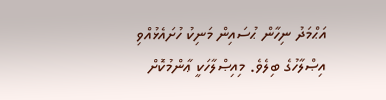އަޙްމަދު ނިހާން ޙުސައިން މަނިކު ހުށައެޅުއްވި އިޞްލާހުގެ ބިލެވެ. މިއިޞްލާހަކީ ޢާންމުކޮށް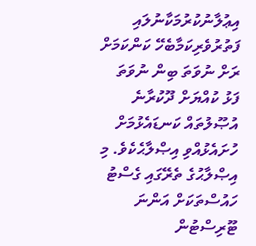އިޢުލާނުކުރުމަކާނުލައި ފަތުރުވެރިކަމާބެހޭ ކަންކަމަށް ރަށް ނުވަތަ ބިން ނުވަތަ ފަޅު ކުއްޔަށް ދޫކުރާނެ އުޞޫލުތައް ކަނޑައެޅުމަށް ހުށައެޅުއްވި އިޞްލާޙެކެވެ. މި އިޞްލާޙުގެ ތެރޭގައި ގެސްޓު ހައުސްތަކަށް އަންނަ ޓޫރިސްޓުން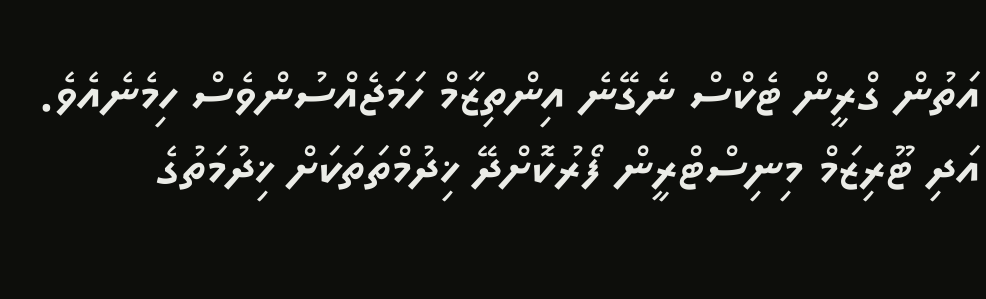އަތުން ގްރީން ޓެކްސް ނެގޭނެ އިންތިޒާމް ހަމަޖެއްސުންވެސް ހިމެނެއެވެ. އަދި ޓޫރިޒަމް މިނިސްޓްރީން ފޯރުކޮށްދޭ ޚިދުމްތަތަކަށް ޚިދުމަތުގެ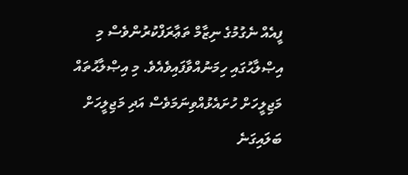ފީއެއް ނެގުމުގެ ނިޒާމް ތަޢާރަފްކުރުންވެސް މި އިޞްލާޙުގައި ހިމަނުއްވާފައިވެއެވެ. މި އިޞްލާޙުތައް މަޖިލީހަށް ހުށައެޅުއްވިނަމަވެސް އަދި މަޖިލީހަށް ބަލައިގަނެ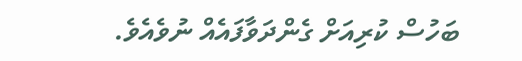ބަހުސް ކުރިއަށް ގެންދަވާފައެއް ނުވެއެވެ.